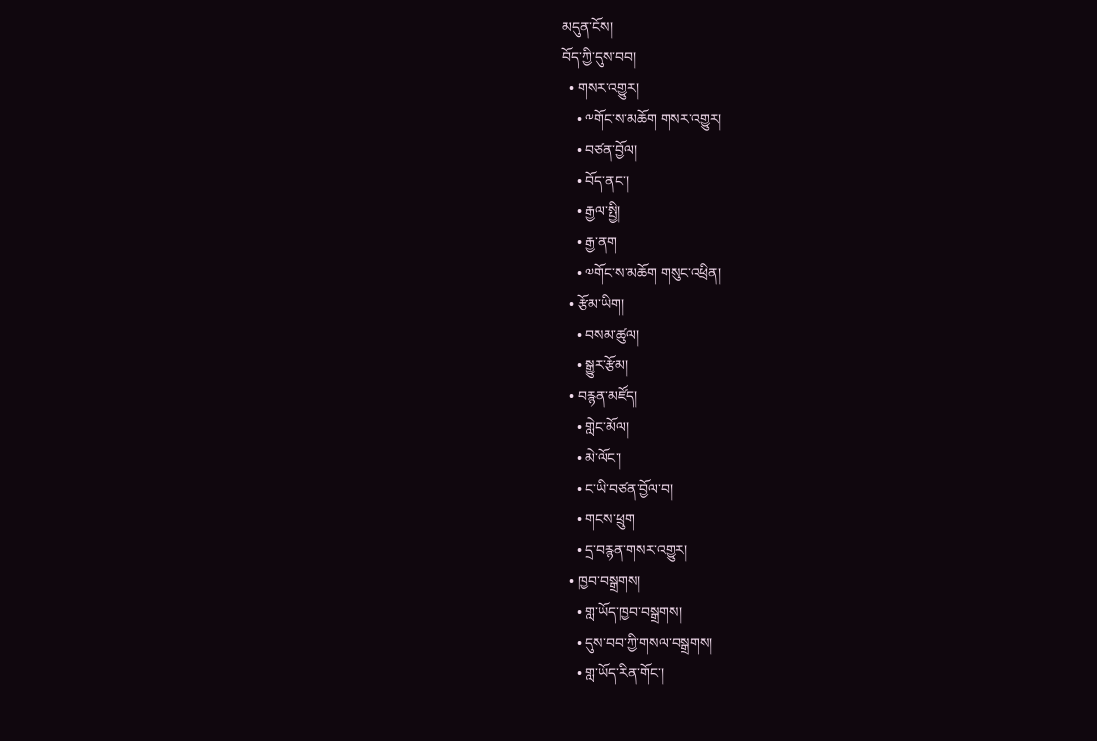མདུན་ངོས།
བོད་ཀྱི་དུས་བབ།
  • གསར་འགྱུར།
    • ༸གོང་ས་མཆོག གསར་འགྱུར།
    • བཙན་བྱོལ།
    • བོད་ནང་།
    • རྒྱལ་སྤྱི།
    • རྒྱ་ནག
    • ༧གོང་ས་མཆོག གསུང་འཕྲིན།
  • རྩོམ་ཡིག།
    • བསམ་ཚུལ།
    • སྒྱུར་རྩོམ།
  • བརྙན་མཛོད།
    • གླེང་མོལ།
    • མེ་ལོང་།
    • ང་ཡི་བཙན་བྱོལ་བ།
    • གངས་ཕྲུག
    • དྲ་བརྙན་གསར་འགྱུར།
  • ཁྱབ་བསྒྲགས།
    • གླ་ཡོད་ཁྱབ་བསྒྲགས།
    • དུས་བབ་ཀྱི་གསལ་བསྒྲགས།
    • གླ་ཡོད་རིན་གོང་།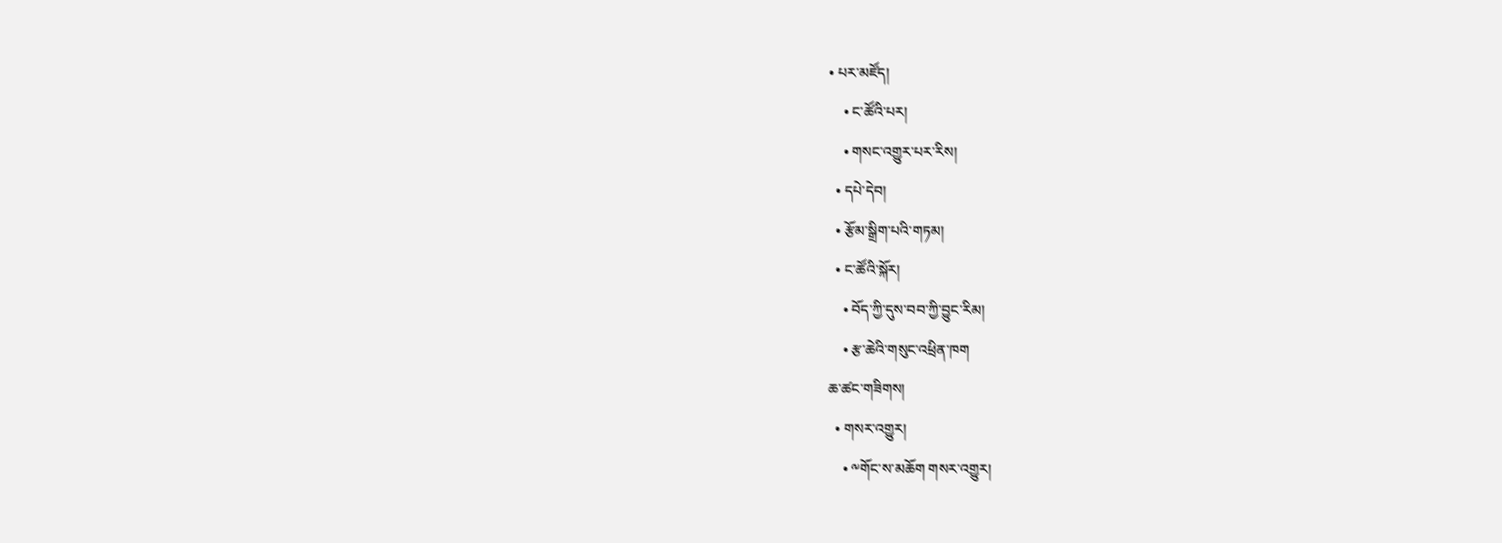• པར་མཛོད།
    • ང་ཚོའི་པར།
    • གསང་འགྱུར་པར་རིས།
  • དཔེ་དེབ།
  • རྩོམ་སྒྲིག་པའི་གཏམ།
  • ང་ཚོའི་སྐོར།
    • བོད་ཀྱི་དུས་བབ་ཀྱི་བྱུང་རིམ།
    • རྩ་ཆེའི་གསུང་འཕྲིན་ཁག
ཆ་ཚང་གཟིགས།
  • གསར་འགྱུར།
    • ༸གོང་ས་མཆོག གསར་འགྱུར།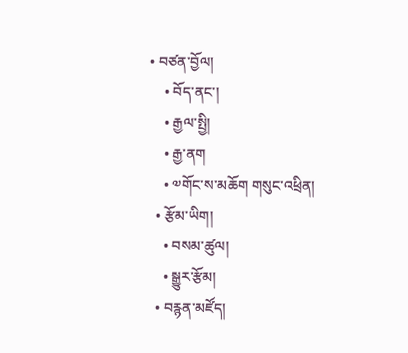• བཙན་བྱོལ།
    • བོད་ནང་།
    • རྒྱལ་སྤྱི།
    • རྒྱ་ནག
    • ༧གོང་ས་མཆོག གསུང་འཕྲིན།
  • རྩོམ་ཡིག།
    • བསམ་ཚུལ།
    • སྒྱུར་རྩོམ།
  • བརྙན་མཛོད།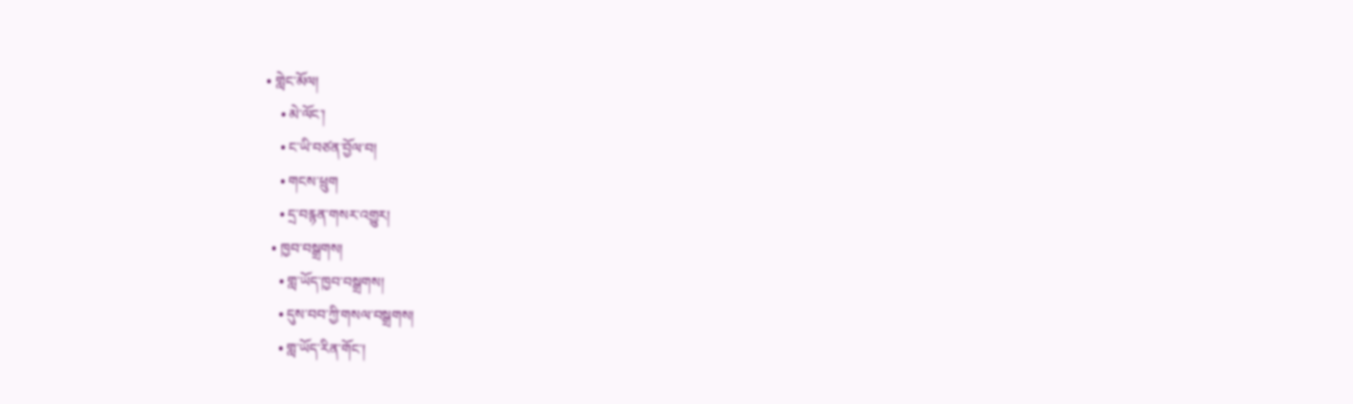• གླེང་མོལ།
    • མེ་ལོང་།
    • ང་ཡི་བཙན་བྱོལ་བ།
    • གངས་ཕྲུག
    • དྲ་བརྙན་གསར་འགྱུར།
  • ཁྱབ་བསྒྲགས།
    • གླ་ཡོད་ཁྱབ་བསྒྲགས།
    • དུས་བབ་ཀྱི་གསལ་བསྒྲགས།
    • གླ་ཡོད་རིན་གོང་།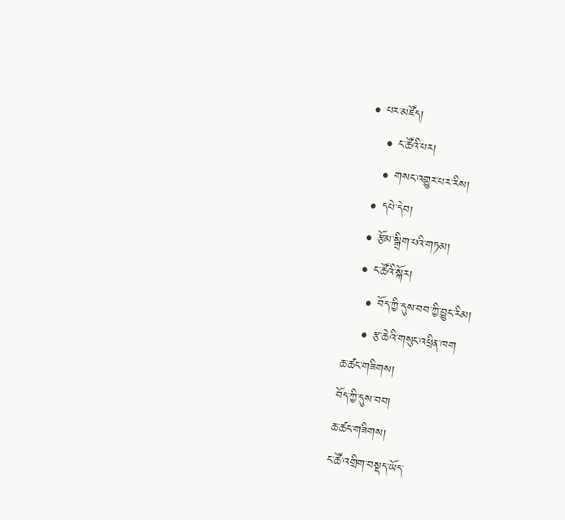• པར་མཛོད།
    • ང་ཚོའི་པར།
    • གསང་འགྱུར་པར་རིས།
  • དཔེ་དེབ།
  • རྩོམ་སྒྲིག་པའི་གཏམ།
  • ང་ཚོའི་སྐོར།
    • བོད་ཀྱི་དུས་བབ་ཀྱི་བྱུང་རིམ།
    • རྩ་ཆེའི་གསུང་འཕྲིན་ཁག
ཆ་ཚང་གཟིགས།
བོད་ཀྱི་དུས་བབ།
ཆ་ཚང་གཟིགས།
ང་ཚོ་འགྲིག་བསྡད་ཡོད་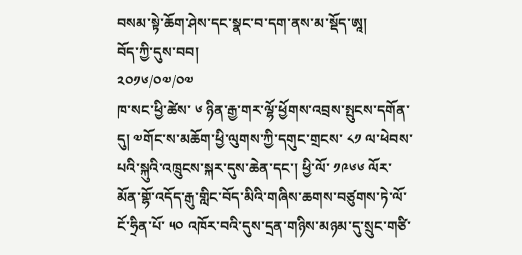བསམ་སྟེ་ཆོག་ཤེས་དང་སྣང་བ་དག་ནས་མ་སྡོད་ཨཱ།
བོད་ཀྱི་དུས་བབ།
༢༠༡༦/༠༧/༠༧
ཁ་སང་ཕྱི་ཚེས་ ༦ ཉིན་རྒྱ་གར་ལྷོ་ཕྱོགས་འབྲས་སྤུངས་དགོན་དུ། ༧གོང་ས་མཆོག་ཕྱི་ལུགས་ཀྱི་དགུང་གྲངས་ ༨༡ ལ་ཕེབས་པའི་སྐུའི་འཁྲུངས་སྐར་དུས་ཆེན་དང་། ཕྱི་ལོ་ ༡༩༦༦ ལོར་མོན་གྷོ་འདོད་རྒུ་གླིང་བོད་མིའི་གཞིས་ཆགས་བཙུགས་ཏེ་ལོ་ངོ་ཧྲིན་པོ་ ༥༠ འཁོར་བའི་དུས་དྲན་གཉིས་མཉམ་དུ་སྲུང་གཙི་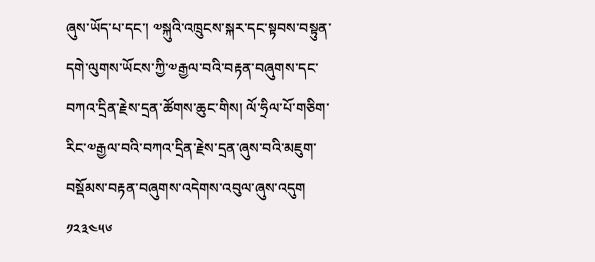ཞུས་ཡོད་པ་དང་། ༧སྐུའི་འཁྲུངས་སྐར་དང་སྟབས་བསྟུན་དགེ་ལུགས་ཡོངས་ཀྱི་༧རྒྱལ་བའི་བརྟན་བཞུགས་དང་བཀའ་དྲིན་རྗེས་དྲན་ཚོགས་ཆུང་གིས། ལོ་ཧྲིལ་པོ་གཅིག་རིང་༧རྒྱལ་བའི་བཀའ་དྲིན་རྗེས་དྲན་ཞུས་བའི་མཇུག་བསྡོམས་བརྟན་བཞུགས་འདེགས་འབུལ་ཞུས་འདུག
༡༢༣༤༥༦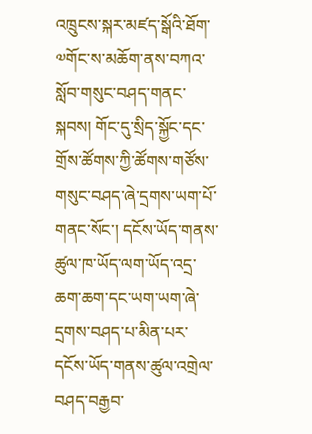འཁྲུངས་སྐར་མཛད་སྒོའི་ཐོག་༧གོང་ས་མཆོག་ནས་བཀའ་སློབ་གསུང་བཤད་གནང་སྐབས། གོང་དུ་སྲིད་སྐྱོང་དང་གྲོས་ཚོགས་ཀྱི་ཚོགས་གཙོས་གསུང་བཤད་ཞེ་དྲགས་ཡག་པོ་གནང་སོང་། དངོས་ཡོད་གནས་ཚུལ་ཁ་ཡོད་ལག་ཡོད་འདྲ་ཆག་ཆག་དང་ཡག་ཡག་ཞེ་དྲགས་བཤད་པ་མིན་པར་དངོས་ཡོད་གནས་ཚུལ་འགྲེལ་བཤད་བརྒྱབ་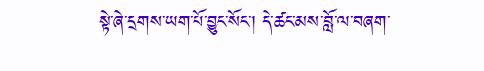སྟེ་ཞེ་དྲགས་ཡག་པོ་བྱུང་སོང་། དེ་ཚང་མས་བློ་ལ་བཞག་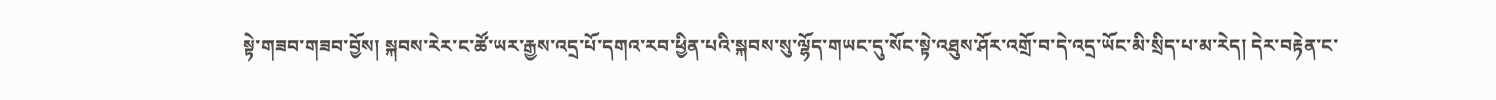སྟེ་གཟབ་གཟབ་བྱོས། སྐབས་རེར་ང་ཚོ་ཡར་རྒྱས་འདྲ་པོ་དགའ་རབ་ཕྱིན་པའི་སྐབས་སུ་ལྷོད་གཡང་དུ་སོང་སྟེ་འཐུས་ཤོར་འགྲོ་བ་དེ་འདྲ་ཡོང་མི་སྲིད་པ་མ་རེད། དེར་བརྟེན་ང་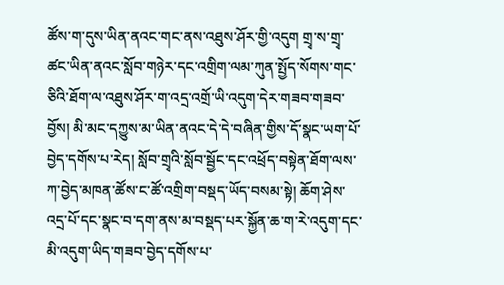ཚོས་ག་དུས་ཡིན་ནའང་གང་ནས་འཐུས་ཤོར་གྱི་འདུག གྲྭ་ས་གྲྭ་ཚང་ཡིན་ནའང་སློབ་གཉེར་དང་འགྲིག་ལམ་ཀུན་སྤྱོད་སོགས་གང་ཅིའི་ཐོག་ལ་འཐུས་ཤོར་ག་འདྲ་འགྲོ་ཡི་འདུག་དེར་གཟབ་གཟབ་བྱོས། མི་མང་དཀྱུས་མ་ཡིན་ནའང་དེ་དེ་བཞིན་གྱིས་དོ་སྣང་ཡག་པོ་བྱེད་དགོས་པ་རེད། སློབ་གྲྭའི་སློབ་སྦྱོང་དང་འཕྲོད་བསྟེན་ཐོག་ལས་ཀ་བྱེད་མཁན་ཚོས་ང་ཚོ་འགྲིག་བསྡད་ཡོད་བསམ་སྟེ། ཆོག་ཤེས་འདྲ་པོ་དང་སྣང་བ་དག་ནས་མ་བསྡད་པར་སྐྱོན་ཆ་ག་རེ་འདུག་དང་མི་འདུག་ཡིད་གཟབ་བྱེད་དགོས་པ་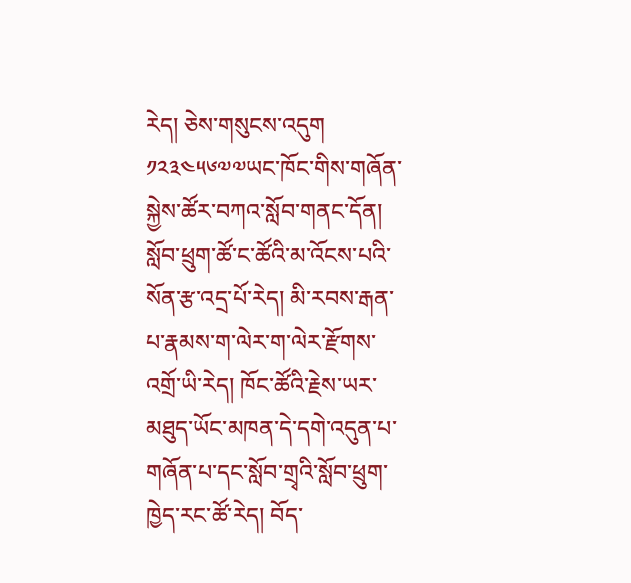རེད། ཅེས་གསུངས་འདུག
༡༢༣༤༥༦༧༧ཡང་ཁོང་གིས་གཞོན་སྐྱེས་ཚོར་བཀའ་སློབ་གནང་དོན། སློབ་ཕྲུག་ཚོ་ང་ཚོའི་མ་འོངས་པའི་སོན་རྩ་འདྲ་པོ་རེད། མི་རབས་རྒན་པ་རྣམས་ག་ལེར་ག་ལེར་རྫོགས་འགྲོ་ཡི་རེད། ཁོང་ཚོའི་རྗེས་ཡར་མཐུད་ཡོང་མཁན་དེ་དགེ་འདུན་པ་གཞོན་པ་དང་སློབ་གྲྭའི་སློབ་ཕྲུག་ཁྱེད་རང་ཚོ་རེད། བོད་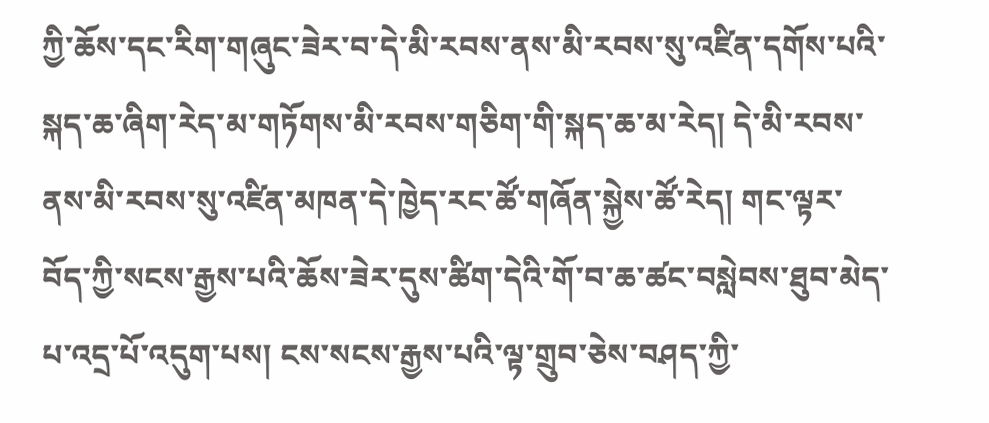ཀྱི་ཆོས་དང་རིག་གཞུང་ཟེར་བ་དེ་མི་རབས་ནས་མི་རབས་སུ་འཛིན་དགོས་པའི་སྐད་ཆ་ཞིག་རེད་མ་གཏོགས་མི་རབས་གཅིག་གི་སྐད་ཆ་མ་རེད། དེ་མི་རབས་ནས་མི་རབས་སུ་འཛིན་མཁན་དེ་ཁྱེད་རང་ཚོ་གཞོན་སྐྱེས་ཚོ་རེད། གང་ལྟར་བོད་ཀྱི་སངས་རྒྱས་པའི་ཆོས་ཟེར་དུས་ཚིག་དེའི་གོ་བ་ཆ་ཚང་བསླེབས་ཐུབ་མེད་པ་འདྲ་པོ་འདུག་པས། ངས་སངས་རྒྱས་པའི་ལྟ་གྲུབ་ཅེས་བཤད་ཀྱི་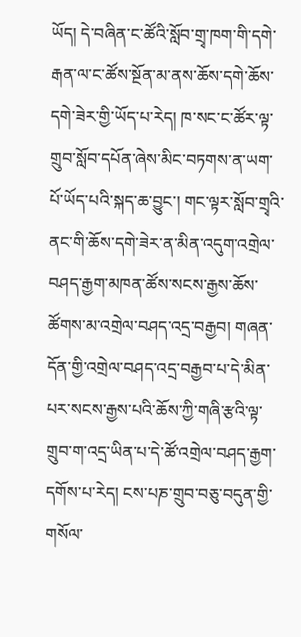ཡོད། དེ་བཞིན་ང་ཚོའི་སློབ་གྲྭ་ཁག་གི་དགེ་རྒན་ལ་ང་ཚོས་སྔོན་མ་ནས་ཆོས་དགེ་ཆོས་དགེ་ཟེར་གྱི་ཡོད་པ་རེད། ཁ་སང་ང་ཚོར་ལྟ་གྲུབ་སློབ་དཔོན་ཞེས་མིང་བཏགས་ན་ཡག་པོ་ཡོད་པའི་སྐད་ཆ་བྱུང་། གང་ལྟར་སློབ་གྲྭའི་ནང་གི་ཆོས་དགེ་ཟེར་ན་མིན་འདུག་འགྲེལ་བཤད་རྒྱག་མཁན་ཚོས་སངས་རྒྱས་ཆོས་ཚོགས་མ་འགྲེལ་བཤད་འདྲ་བརྒྱབ། གཞན་དོན་གྱི་འགྲེལ་བཤད་འདྲ་བརྒྱབ་པ་དེ་མིན་པར་སངས་རྒྱས་པའི་ཆོས་ཀྱི་གཞི་རྩའི་ལྟ་གྲུབ་ག་འདྲ་ཡིན་པ་དེ་ཚོ་འགྲེལ་བཤད་རྒྱག་དགོས་པ་རེད། ངས་པཎ་གྲུབ་བཅུ་བདུན་གྱི་གསོལ་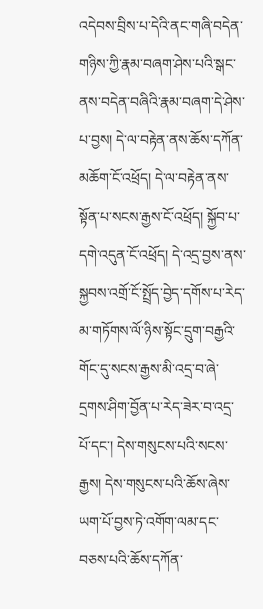འདེབས་བྲིས་པ་དེའི་ནང་གཞི་བདེན་གཉིས་ཀྱི་རྣམ་བཞག་ཤེས་པའི་སྒང་ནས་བདེན་བཞིའི་རྣམ་བཞག་དེ་ཤེས་པ་བྱས། དེ་ལ་བརྟེན་ནས་ཆོས་དཀོན་མཆོག་ངོ་འཕྲོད། དེ་ལ་བརྟེན་ནས་སྟོན་པ་སངས་རྒྱས་ངོ་འཕྲོད། སྐྱོབ་པ་དགེ་འདུན་ངོ་འཕྲོད། དེ་འདྲ་བྱས་ནས་སྐྱབས་འགྲོ་ངོ་སྤྲོད་བྱེད་དགོས་པ་རེད་མ་གཏོགས་ལོ་ཉིས་སྟོང་དྲུག་བརྒྱའི་གོང་དུ་སངས་རྒྱས་མི་འདྲ་བ་ཞེ་དྲགས་ཤིག་བྱོན་པ་རེད་ཟེར་བ་འདྲ་པོ་དང་། དེས་གསུངས་པའི་སངས་རྒྱས། དེས་གསུངས་པའི་ཆོས་ཞེས་ཡག་པོ་བྱས་ཏེ་འགོག་ལམ་དང་བཅས་པའི་ཆོས་དཀོན་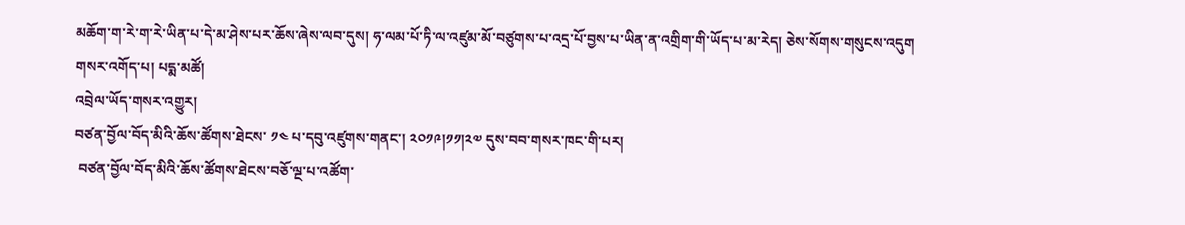མཆོག་ག་རེ་ག་རེ་ཡིན་པ་དེ་མ་ཤེས་པར་ཆོས་ཞེས་ལབ་དུས། ཧ་ལམ་པོ་ཏི་ལ་འཛུམ་མོ་བཙུགས་པ་འདྲ་པོ་བྱས་པ་ཡིན་ན་འགྲིག་གི་ཡོད་པ་མ་རེད། ཅེས་སོགས་གསུངས་འདུག
གསར་འགོད་པ། པདྨ་མཚོ།
འབྲེལ་ཡོད་གསར་འགྱུར།
བཙན་བྱོལ་བོད་མིའི་ཆོས་ཚོགས་ཐེངས་ ༡༤ པ་དབུ་འཛུགས་གནང་། ༢༠༡༩།༡༡།༢༧ དུས་བབ་གསར་ཁང་གི་པར།
 བཙན་བྱོལ་བོད་མིའི་ཆོས་ཚོགས་ཐེངས་བཅོ་ལྔ་པ་འཚོག་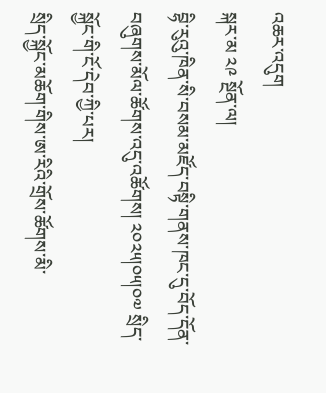འཆར་འདུག
སྐར་མ ༢༩ སྔོན་ལ།
བྷི་རུའུ་ཁིན་སི་བསམ་མཛོད་བསྟི་གནས་ཁང་དུ་བོད་དོན་བཞུགས་མོལ་ཚོགས་འདུ་འཚོགས། ༢༠༢༥།༠༥།༠༧ སྲིད་སྐྱོང་གི་ངོ་དེབ་ཀྱི་པར།
སྲིད་སྐྱོང་མཆོག་གིས་ཨ་རིའི་གྲོས་ཚོགས་མི་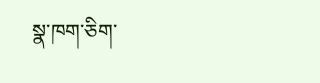སྣ་ཁག་ཅིག་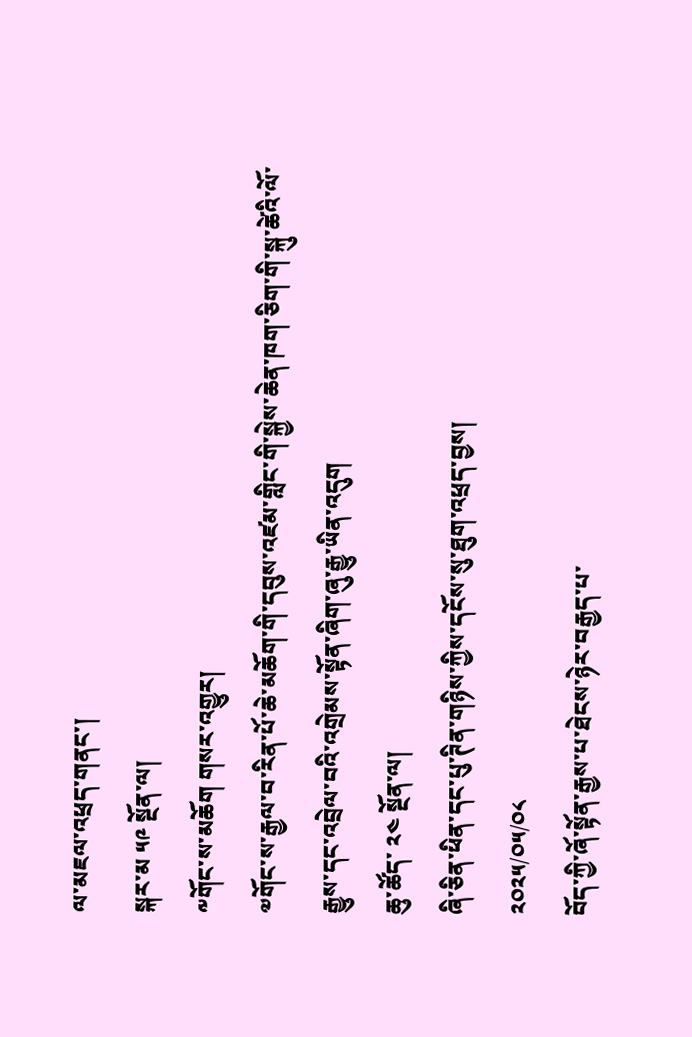ལ་མཇལ་འཕྲད་གནང་།
སྐར་མ ༥༩ སྔོན་ལ།
༸གོང་ས་མཆོག གསར་འགྱུར།
༧གོང་ས་རྒྱལ་བ་རིན་པོ་ཆེ་མཆོག་གི་དབུས་འཛམ་གླིང་གི་སྐྱེས་ཆེན་ཁག་ཅིག་གི་སྐུ་ཚེའི་ལོ་རྒྱུས་དང་འབྲེལ་བའི་འགྲེམས་སྟོན་ཞིག་ཞུ་རྒྱུ་ཡིན་འདུག
ཆུ་ཚོད་ ༢༤ སྔོན་ལ།
ཞི་ཅིན་ཕིན་དང་པུ་ཊིན་གཉིས་ཀྱིས་དངོས་སུ་ཐུག་འཕྲད་བྱས།
༢༠༢༥/༠༥/༠༨
བོད་ཀྱི་ཞོ་སྟོན་རྒྱས་པ་ཐེངས་ཉེར་བརྒྱད་པ་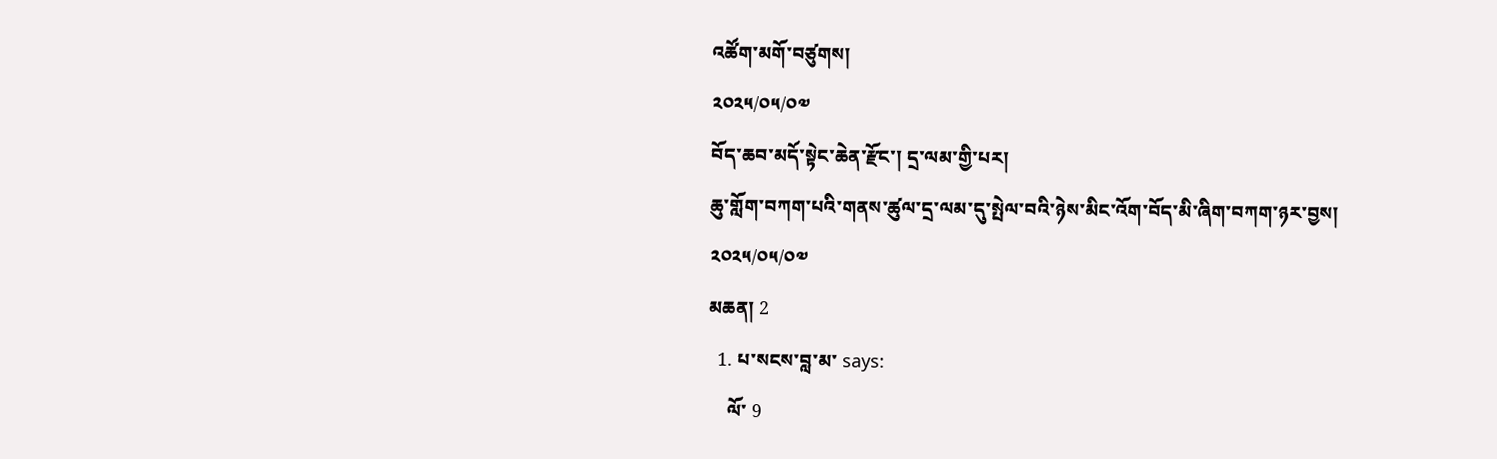འཚོག་མགོ་བཙུགས།
༢༠༢༥/༠༥/༠༧
བོད་ཆབ་མདོ་སྟེང་ཆེན་རྫོང་། དྲ་ལམ་གྱི་པར།
ཆུ་གློག་བཀག་པའི་གནས་ཚུལ་དྲ་ལམ་དུ་སྤེལ་བའི་ཉེས་མིང་འོག་བོད་མི་ཞིག་བཀག་ཉར་བྱས།
༢༠༢༥/༠༥/༠༧
མཆན། 2
  1. པ་སངས་བླ་མ་ says:
    ལོ་ 9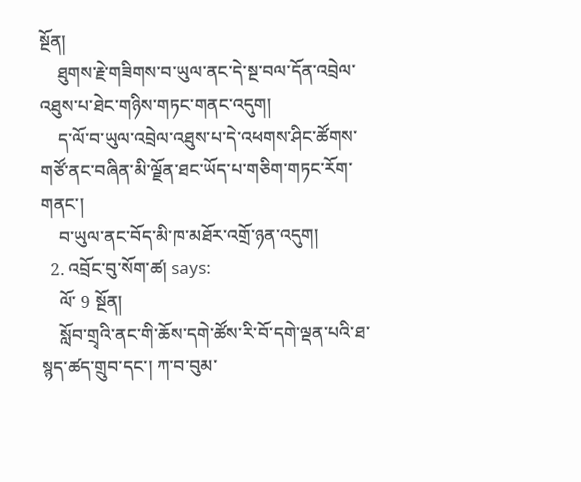སྔོན།
    ཐུགས་རྗེ་གཟིགས་བ་ཡུལ་ནང་དེ་སྔ་བལ་དོན་འབྲེལ་འཐུས་པ་ཐེང་གཉིས་གཏང་གནང་འདུག།
    ད་ལོ་བ་ཡུལ་འབྲེལ་འཐུས་པ་དེ་འཕགས་ཤིང་ཚོགས་གཙོ་ནང་བཞིན་མི་ལྗོན་ཐང་ཡོད་པ་གཅིག་གཏང་རོག་གནང་།
    བ་ཡུལ་ནང་བོད་མི་ཁ་མཐོར་འགྲོ་ཉན་འདུག།
  2. འབྲོང་བུ་སོག་ཚ། says:
    ལོ་ 9 སྔོན།
    སློབ་གྲྭའི་ནང་གི་ཆོས་དགེ་ཚོས་རི་བོ་དགེ་ལྡན་པའི་ཐ་སྙད་ཚད་གྲུབ་དང་། ཀ་བ་བུམ་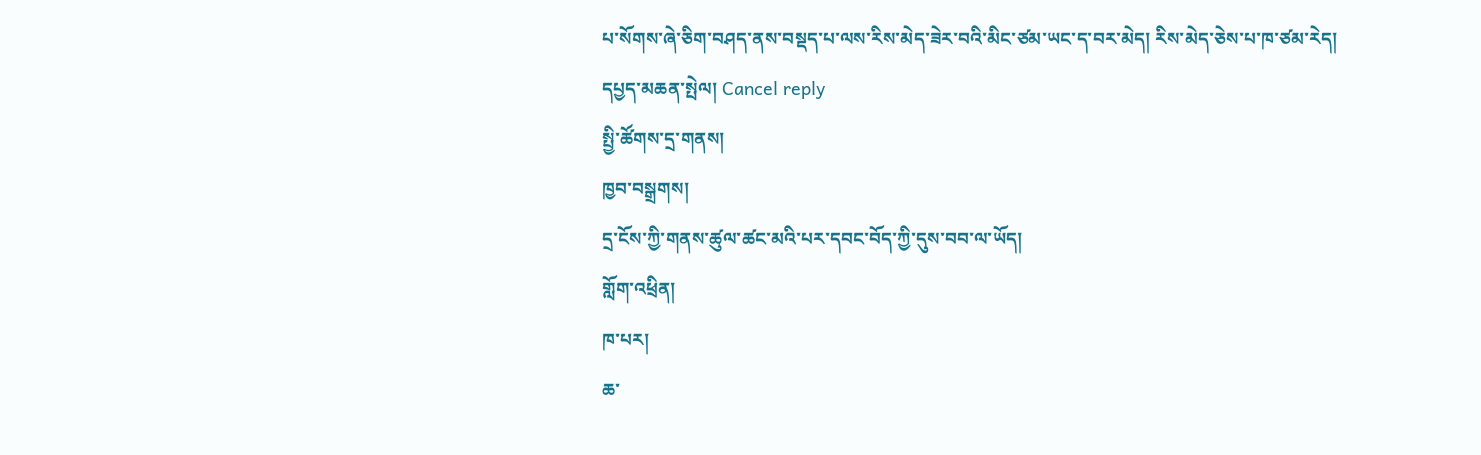པ་སོགས་ཞེ་ཅིག་བཤད་ནས་བསྡད་པ་ལས་རིས་མེད་ཟེར་བའི་མིང་ཙམ་ཡང་ད་བར་མེད། རིས་མེད་ཅེས་པ་ཁ་ཙམ་རེད།
དཔྱད་མཆན་སྤེལ། Cancel reply
སྤྱི་ཚོགས་དྲ་གནས།
ཁྱབ་བསྒྲགས།
དྲ་ངོས་ཀྱི་གནས་ཚུལ་ཚང་མའི་པར་དབང་བོད་ཀྱི་དུས་བབ་ལ་ཡོད།
གློག་འཕྲིན།
ཁ་པར།
ཆ་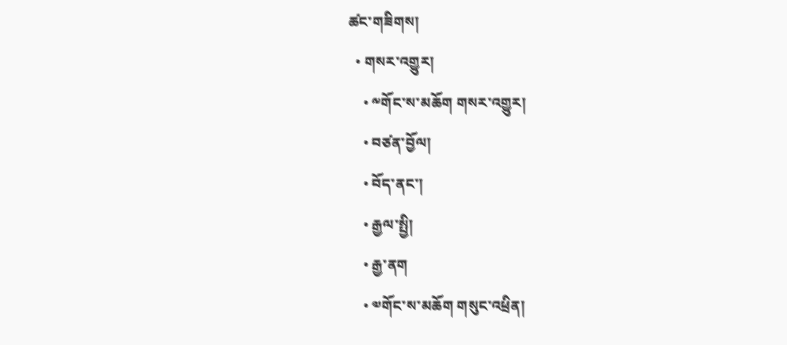ཚང་གཟིགས།
  • གསར་འགྱུར།
    • ༸གོང་ས་མཆོག གསར་འགྱུར།
    • བཙན་བྱོལ།
    • བོད་ནང་།
    • རྒྱལ་སྤྱི།
    • རྒྱ་ནག
    • ༧གོང་ས་མཆོག གསུང་འཕྲིན།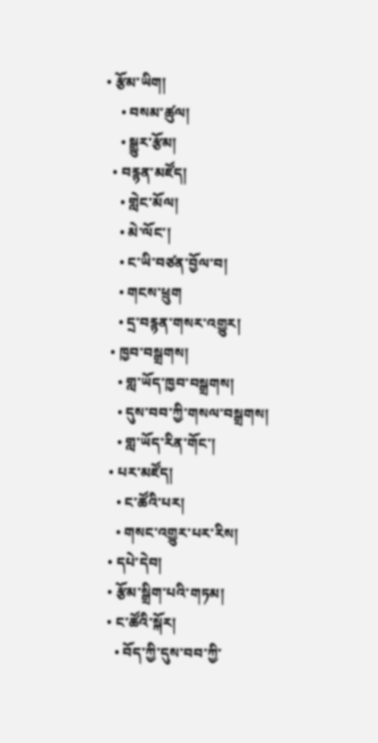• རྩོམ་ཡིག།
    • བསམ་ཚུལ།
    • སྒྱུར་རྩོམ།
  • བརྙན་མཛོད།
    • གླེང་མོལ།
    • མེ་ལོང་།
    • ང་ཡི་བཙན་བྱོལ་བ།
    • གངས་ཕྲུག
    • དྲ་བརྙན་གསར་འགྱུར།
  • ཁྱབ་བསྒྲགས།
    • གླ་ཡོད་ཁྱབ་བསྒྲགས།
    • དུས་བབ་ཀྱི་གསལ་བསྒྲགས།
    • གླ་ཡོད་རིན་གོང་།
  • པར་མཛོད།
    • ང་ཚོའི་པར།
    • གསང་འགྱུར་པར་རིས།
  • དཔེ་དེབ།
  • རྩོམ་སྒྲིག་པའི་གཏམ།
  • ང་ཚོའི་སྐོར།
    • བོད་ཀྱི་དུས་བབ་ཀྱི་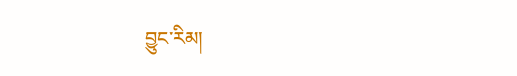བྱུང་རིམ།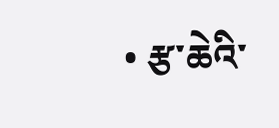• རྩ་ཆེའི་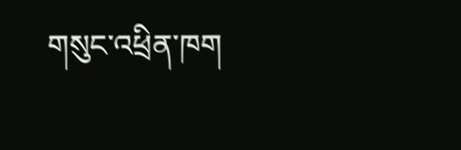གསུང་འཕྲིན་ཁག